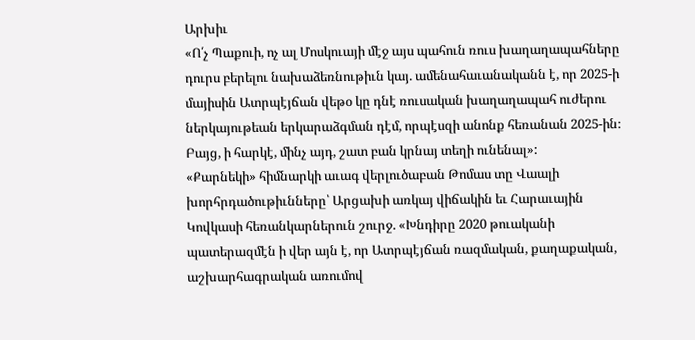Արխիւ
«Ո՛չ Պաքուի, ոչ ալ Մոսկուայի մէջ այս պահուն ռուս խաղաղապահները դուրս բերելու նախաձեռնութիւն կայ. ամենահաւանականն է, որ 2025-ի մայիսին Ատրպէյճան վեթօ կը դնէ ռուսական խաղաղապահ ուժերու ներկայութեան երկարաձգման դէմ, որպէսզի անոնք հեռանան 2025-ին։ Բայց, ի հարկէ, մինչ այդ, շատ բան կրնայ տեղի ունենալ»:
«Քարնեկի» հիմնարկի աւագ վերլուծաբան Թոմաս տը Վաալի խորհրդածութիւնները՝ Արցախի առկայ վիճակին եւ Հարաւային Կովկասի հեռանկարներուն շուրջ. «Խնդիրը 2020 թուականի պատերազմէն ի վեր այն է, որ Ատրպէյճան ռազմական, քաղաքական, աշխարհագրական առումով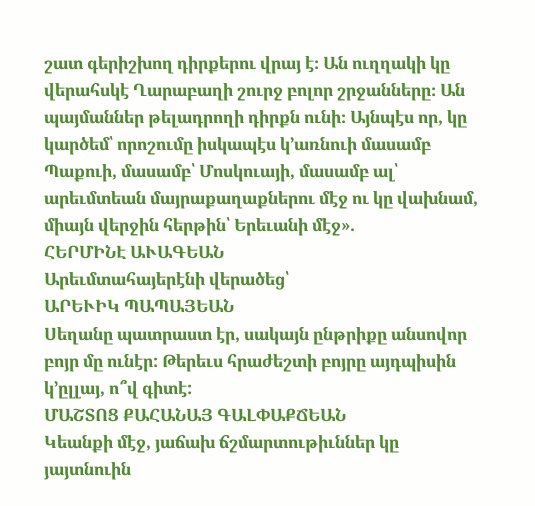շատ գերիշխող դիրքերու վրայ է։ Ան ուղղակի կը վերահսկէ Ղարաբաղի շուրջ բոլոր շրջանները։ Ան պայմաններ թելադրողի դիրքն ունի։ Այնպէս որ, կը կարծեմ՝ որոշումը իսկապէս կ՚առնուի մասամբ Պաքուի, մասամբ՝ Մոսկուայի, մասամբ ալ՝ արեւմտեան մայրաքաղաքներու մէջ ու կը վախնամ, միայն վերջին հերթին՝ Երեւանի մէջ».
ՀԵՐՄԻՆԷ ԱՒԱԳԵԱՆ
Արեւմտահայերէնի վերածեց՝
ԱՐԵՒԻԿ ՊԱՊԱՅԵԱՆ
Սեղանը պատրաստ էր, սակայն ընթրիքը անսովոր բոյր մը ունէր: Թերեւս հրաժեշտի բոյրը այդպիսին կ՚ըլլայ, ո՞վ գիտէ:
ՄԱՇՏՈՑ ՔԱՀԱՆԱՅ ԳԱԼՓԱՔՃԵԱՆ
Կեանքի մէջ, յաճախ ճշմարտութիւններ կը յայտնուին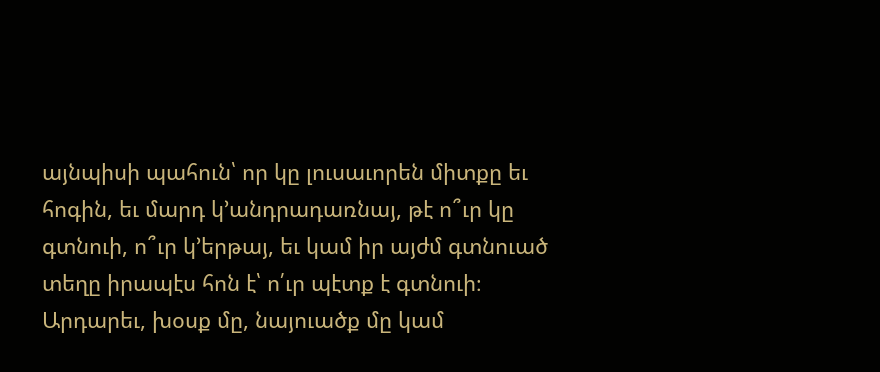այնպիսի պահուն՝ որ կը լուսաւորեն միտքը եւ հոգին, եւ մարդ կ՚անդրադառնայ, թէ ո՞ւր կը գտնուի, ո՞ւր կ՚երթայ, եւ կամ իր այժմ գտնուած տեղը իրապէս հոն է՝ ո՛ւր պէտք է գտնուի։ Արդարեւ, խօսք մը, նայուածք մը կամ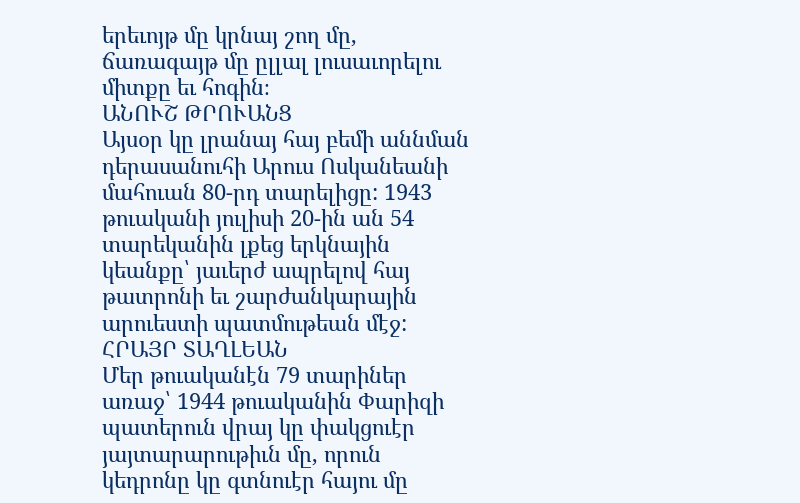երեւոյթ մը կրնայ շող մը, ճառագայթ մը ըլլալ լուսաւորելու միտքը եւ հոգին։
ԱՆՈՒՇ ԹՐՈՒԱՆՑ
Այսօր կը լրանայ հայ բեմի աննման դերասանուհի Արուս Ոսկանեանի մահուան 80-րդ տարելիցը: 1943 թուականի յուլիսի 20-ին ան 54 տարեկանին լքեց երկնային կեանքը՝ յաւերժ ապրելով հայ թատրոնի եւ շարժանկարային արուեստի պատմութեան մէջ:
ՀՐԱՅՐ ՏԱՂԼԵԱՆ
Մեր թուականէն 79 տարիներ առաջ՝ 1944 թուականին Փարիզի պատերուն վրայ կը փակցուէր յայտարարութիւն մը, որուն կեդրոնը կը գտնուէր հայու մը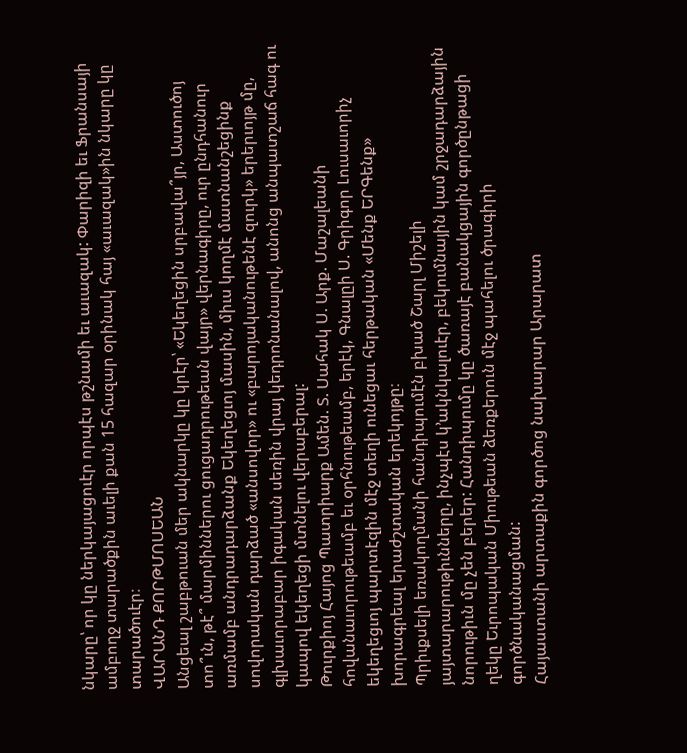նկարը՝ որ կը ներկայացուէր որպէս թշնամի եւ աւազակ: Փարիզի եւ Ֆրանսայի ամբողջ տարածքին աւելի քան 15 հազար օրինակ հայ «աւազակ»ին նկարը կը տարածուէր։
ՎԱՐԱՆԴ ՔՈՐԹՄՈՍԵԱՆ
Անցեալ շաբթուան մեր ակնարկը կը կրէր՝ «Եկեղեցին սրբավա՞յր, Աստուծոյ տո՞ւն, թէ՞ մարմիններու ցուցադրութեան վայր» վերնագիրը, ուր ընդհանուր առմամբ անդրադարձանք Եկեղեցւոյ մասին, միւս կողմէ մատնանշեցինք սովորական դարձած «անսովոր» ու «բարոյականութենէ զուրկ» երերւոյթ մը, գլխաւորաբար իգական սեռին վրայ կեդրոնանալով, անոնց անպատշաճ հագ ու կապով եկեղեցի մտնելու վերաբերալ:
Թուրքիոյ Հայոց Պատրիարք Ամեն. Տ. Սահակ Ս. Արք. Մաշալեանի հովանաւորութեամբ եւ օրհնութեամբ, երէկ, Գնալըի Ս. Գրիգոր Լուսաւորիչ եկեղեցւոյ պարտէզին մէջ տեղի ունեցաւ հերթական «Մենք ԵՐԳենք» խորագրեալ երաժշտական երեկոյթը։
Պրիւքսելի եռակողմանի հանդիպումէն բխած Շարլ Միշելի յայտարարութիւնները, ինչպէս կ՚ակնկալուէր, բեկումնային կամ շրջադարձային նորութիւն մը չեն բերեր: Հանդիպումը կը ծառայէ բանակցային գործընթացի ղեկը Եւրոպական Միութեան ձեռքերուն մէջ պահելու ծրագիրի գործնականացման:
Հայաստանի արտաքին գործոց նախարար Արարատ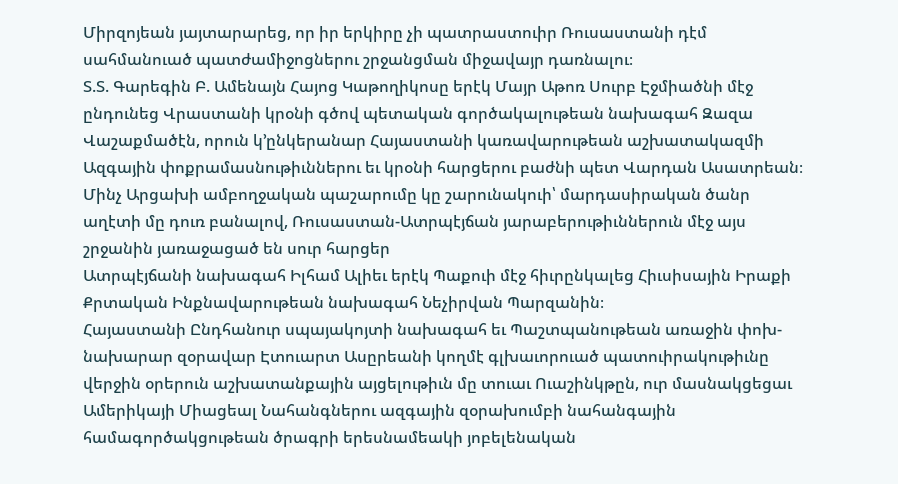Միրզոյեան յայտարարեց, որ իր երկիրը չի պատրաստուիր Ռուսաստանի դէմ սահմանուած պատժամիջոցներու շրջանցման միջավայր դառնալու։
Տ.Տ. Գարեգին Բ. Ամենայն Հայոց Կաթողիկոսը երէկ Մայր Աթոռ Սուրբ Էջմիածնի մէջ ընդունեց Վրաստանի կրօնի գծով պետական գործակալութեան նախագահ Զազա Վաշաքմածէն, որուն կ՚ընկերանար Հայաստանի կառավարութեան աշխատակազմի Ազգային փոքրամասնութիւններու եւ կրօնի հարցերու բաժնի պետ Վարդան Ասատրեան։
Մինչ Արցախի ամբողջական պաշարումը կը շարունակուի՝ մարդասիրական ծանր աղէտի մը դուռ բանալով, Ռուսաստան-Ատրպէյճան յարաբերութիւններուն մէջ այս շրջանին յառաջացած են սուր հարցեր
Ատրպէյճանի նախագահ Իլհամ Ալիեւ երէկ Պաքուի մէջ հիւրընկալեց Հիւսիսային Իրաքի Քրտական Ինքնավարութեան նախագահ Նեչիրվան Պարզանին։
Հայաստանի Ընդհանուր սպայակոյտի նախագահ եւ Պաշտպանութեան առաջին փոխ-նախարար զօրավար Էտուարտ Ասըրեանի կողմէ գլխաւորուած պատուիրակութիւնը վերջին օրերուն աշխատանքային այցելութիւն մը տուաւ Ուաշինկթըն, ուր մասնակցեցաւ Ամերիկայի Միացեալ Նահանգներու ազգային զօրախումբի նահանգային համագործակցութեան ծրագրի երեսնամեակի յոբելենական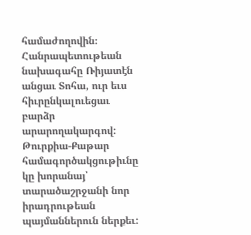համաժողովին։
Հանրապետութեան նախագահը Ռիյատէն անցաւ Տոհա, ուր եւս հիւրընկալուեցաւ բարձր արարողակարգով:
Թուրքիա-Քաթար համագործակցութիւնը կը խորանայ՝ տարածաշրջանի նոր իրադրութեան պայմաններուն ներքեւ: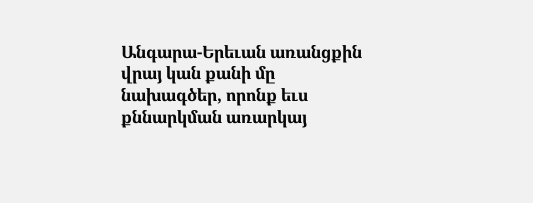Անգարա-Երեւան առանցքին վրայ կան քանի մը նախագծեր, որոնք եւս քննարկման առարկայ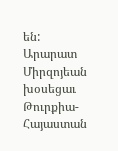են:
Արարատ Միրզոյեան խօսեցաւ Թուրքիա-Հայաստան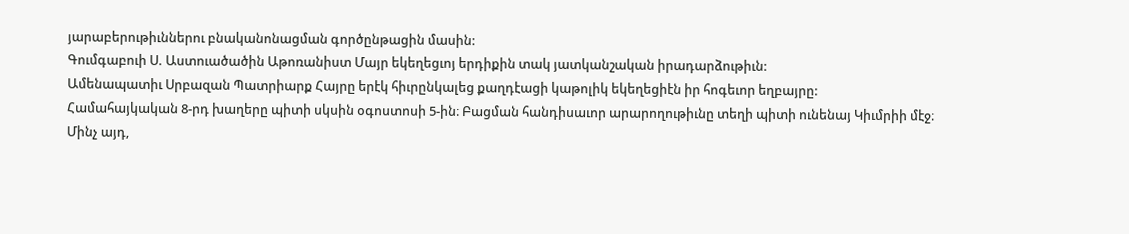յարաբերութիւններու բնականոնացման գործընթացին մասին:
Գումգաբուի Ս. Աստուածածին Աթոռանիստ Մայր եկեղեցւոյ երդիքին տակ յատկանշական իրադարձութիւն:
Ամենապատիւ Սրբազան Պատրիարք Հայրը երէկ հիւրընկալեց քաղդէացի կաթոլիկ եկեղեցիէն իր հոգեւոր եղբայրը:
Համահայկական 8-րդ խաղերը պիտի սկսին օգոստոսի 5-ին։ Բացման հանդիսաւոր արարողութիւնը տեղի պիտի ունենայ Կիւմրիի մէջ։ Մինչ այդ,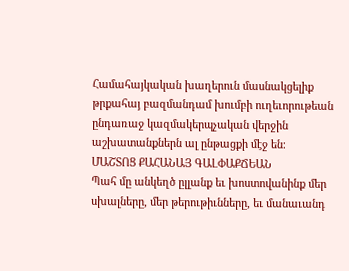Համահայկական խաղերուն մասնակցելիք թրքահայ բազմանդամ խումբի ուղեւորութեան ընդառաջ կազմակերպչական վերջին աշխատանքներն ալ ընթացքի մէջ են։
ՄԱՇՏՈՑ ՔԱՀԱՆԱՅ ԳԱԼՓԱՔՃԵԱՆ
Պահ մը անկեղծ ըլլանք եւ խոստովանինք մեր սխալները, մեր թերութիւնները, եւ մանաւանդ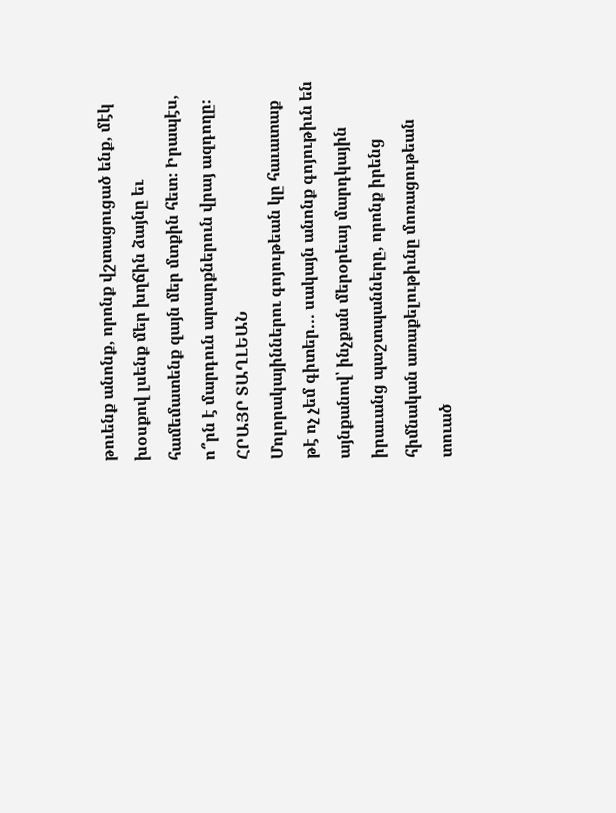թուենք անոնք, որոնք վշտացուցած ենք, մէկ խօսքով լսենք մեր խղճին ձայնը եւ համեմատենք զայն մեր մտքին հետ։ Իրապէս, ո՞րն է մարդուն արարքներուն վրայ ազդողը։
ՀՐԱՅՐ ՏԱՂԼԵԱՆ
Մոլորակայիններու գոյութեան կը հաւատաք թէ ոչ չեմ գիտեր... սակայն անոնք գոյութիւն են այնքանով՝ ինչքան մերօրեայ մարդկային իրաւանց պաշտպանները, որոնք իրենց հիմնական առաքելութիւնը մոռացութեան տուած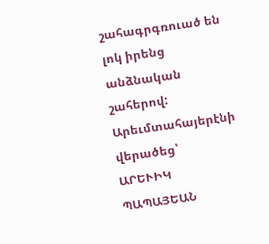շահագրգռուած են լոկ իրենց անձնական շահերով:
Արեւմտահայերէնի վերածեց՝
ԱՐԵՒԻԿ ՊԱՊԱՅԵԱՆ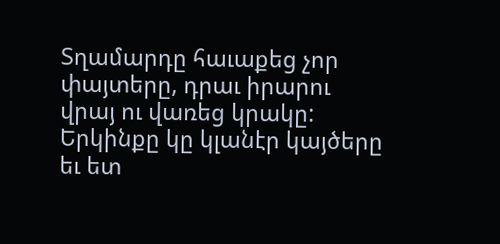Տղամարդը հաւաքեց չոր փայտերը, դրաւ իրարու վրայ ու վառեց կրակը: Երկինքը կը կլանէր կայծերը եւ ետ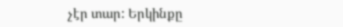չէր տար: Երկինքը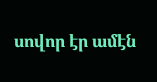սովոր էր ամէն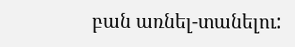բան առնել-տանելու: